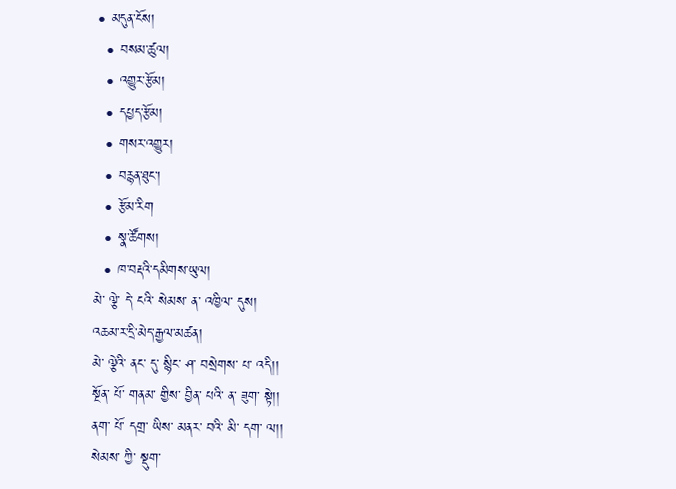• མདུན་ངོས།
  • བསམ་ཚུལ།
  • འགྱུར་རྩོམ།
  • དཔྱད་རྩོམ།
  • གསར་འགྱུར།
  • བརྙན་ཐུང་།
  • རྩོམ་རིག
  • སྣ་ཚོགས།
  • ཁ་བརྡའི་དམིགས་ཡུལ།
མེ་ ལྕེ་ དེ་ ངའི་ སེམས་ ན་ འཁྱིལ་ དུས།
འཆམ་ར་དྲི་མེད་རྒྱལ་མཚན།
མེ་ ལྕེའི་ ནང་ དུ་ སྙིང་ ཤ་ བསྲེགས་ པ་ འདི།།
སྔོན་ པོ་ གནམ་ གྱིས་ བྱིན་ པའི་ ན་ ཟུག་ སྟེ།།
ནག་ པོ་ དགྲ་ ཡིས་ མནར་ བའི་ མི་ དག་ ལ།།
སེམས་ ཀྱི་ སྡུག་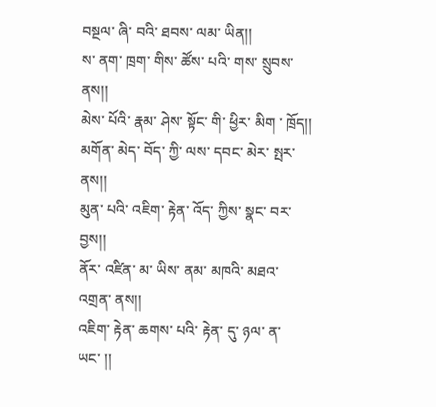བསྔལ་ ཞི་ བའི་ ཐབས་ ལམ་ ཡིན།།
ས་ ནག་ ཁྲག་ གིས་ ཚོས་ པའི་ གས་ སྲུབས་ ནས།།
མེས་ པོའི་ རྣམ་ ཤེས་ སྟོང་ གི་ ཕྱིར་ མིག ་ ཁྲོད།།
མགོན་ མེད་ བོད་ ཀྱི་ ལས་ དབང་ མེར་ སྤར་ ནས།།
མུན་ པའི་ འཇིག་ རྟེན་ འོད་ ཀྱིས་ སྣང་ བར་ བྱས།།
ནོར་ འཛིན་ མ་ ཡིས་ ནམ་ མཁའི་ མཐའ་ འགྲན་ ནས།།
འཇིག་ རྟེན་ ཆགས་ པའི་ རྟེན་ དུ་ ཉལ་ ན་ ཡང་ །།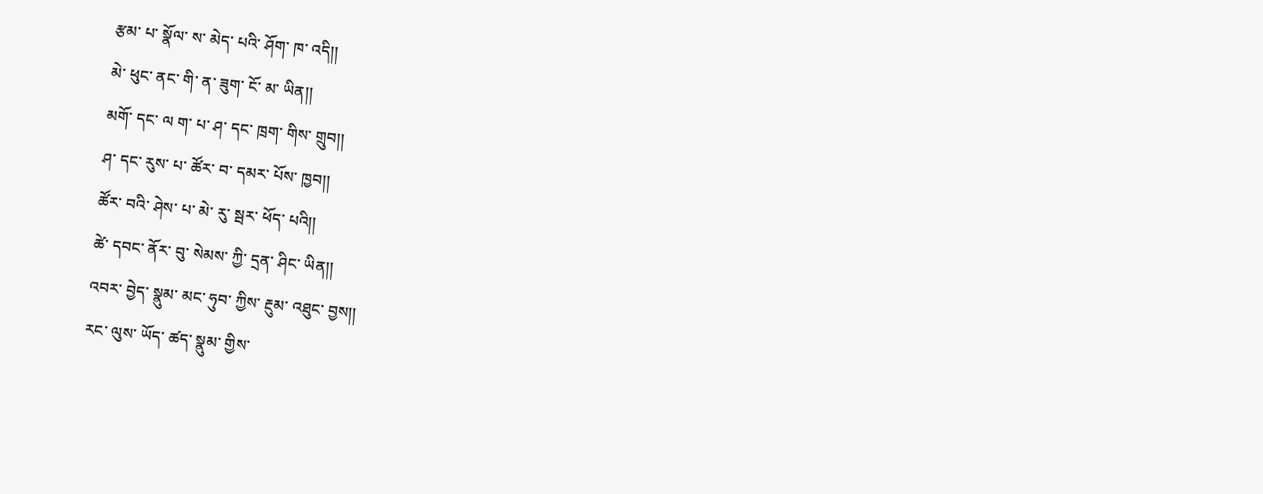རྩམ་ པ་ སྣོལ་ ས་ མེད་ པའི་ ཤོག་ ཁ་ འདི།།
མེ་ ཕུང་ ནང་ གི་ ན་ ཟུག་ ངོ་ མ་ ཡིན།།
མགོ་ དང་ ལ ག་ པ་ ཤ་ དང་ ཁྲག་ གིས་ གྲུབ།།
ཤ་ དང་ རུས་ པ་ ཚོར་ བ་ དམར་ པོས་ ཁྱབ།།
ཚོར་ བའི་ ཤེས་ པ་ མེ་ རུ་ སྦར་ ཕོད་ པའི།།
ཚེ་ དབང་ ནོར་ བུ་ སེམས་ ཀྱི་ དྲན་ ཤིང་ ཡིན།།
འབར་ བྱེད་ སྣུམ་ མང་ ཧུབ་ ཀྱིས་ རྔུམ་ འཐུང་ བྱས།།
རང་ ལུས་ ཡོད་ ཚད་ སྣུམ་ གྱིས་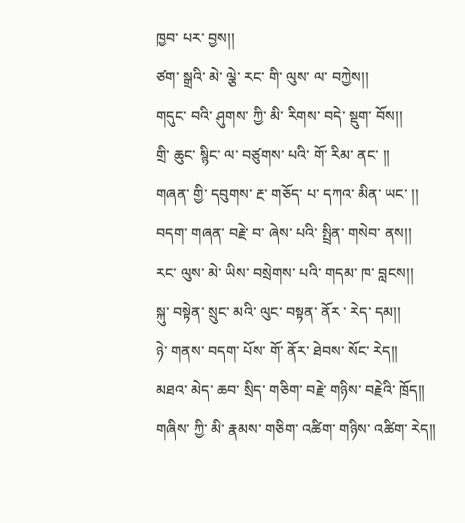ཁྱབ་ པར་ བྱས།།
ཙག་ སྒྲའི་ མེ་ ལྕེ་ རང་ གི་ ལུས་ ལ་ བཀྱེས།།
གདུང་ བའི་ ཤུགས་ ཀྱི་ མི་ རིགས་ བདེ་ སྡུག་ བོས།།
གྲི་ ཆུང་ སྙིང་ ལ་ བཙུགས་ པའི་ གོ་ རིམ་ ནང་ །།
གཞན་ གྱི་ དབུགས་ རྔ་ གཅོད་ པ་ དཀའ་ མིན་ ཡང་ །།
བདག་ གཞན་ བརྗེ་ བ་ ཞེས་ པའི་ སྤྲིན་ གསེབ་ ནས།།
རང་ ལུས་ མེ་ ཡིས་ བསྲེགས་ པའི་ གདམ་ ཁ་ བླངས།།
སྐུ་ བསྟེན་ སྲུང་ མའི་ ལུང་ བསྟན་ ནོར ་ རེད་ དམ།།
ཉེ་ གནས་ བདག་ པོས་ གོ་ ནོར་ ཐེབས་ སོང་ རེད།།
མཐའ་ མེད་ ཆབ་ སྲིད་ གཅིག་ བརྗེ་ གཉིས་ བརྗེའི་ ཁྲོད།།
གཞིས་ ཀྱི་ མི་ རྣམས་ གཅིག་ འཚིག་ གཉིས་ འཚིག་ རེད།།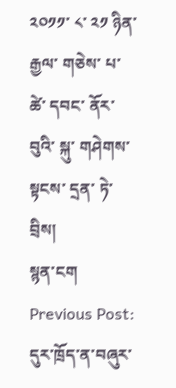༢༠༡༡་ ༨་ ༢༡ ཉིན་ རྒྱལ་ གཅེས་ པ་ ཚེ་ དབང་ ནོར་ བུའི་ སྐུ་ གཤེགས་ སྟངས་ དྲན་ ཏེ་ བྲིས།
སྙན་ངག
Previous Post: དུར་ཁྲོད་ན་བཞུར་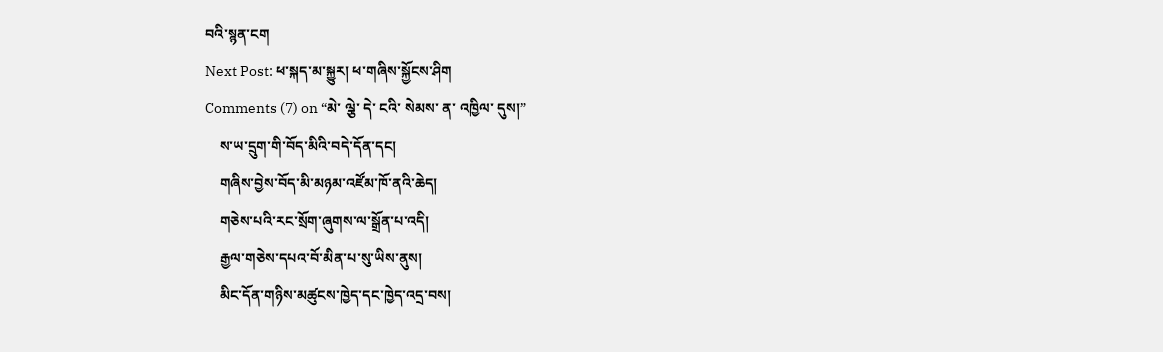བའི་སྙན་ངག
Next Post: ཕ་སྐད་མ་སྐྱུར། ཕ་གཞིས་སྐྱོངས་ཤིག
Comments (7) on “མེ་ ལྕེ་ དེ་ ངའི་ སེམས་ ན་ འཁྱིལ་ དུས།”
    ས་ཡ་དྲུག་གི་བོད་མིའི་བདེ་དོན་དང།
    གཞིས་བྱེས་བོད་མི་མཉམ་འཛོམ་ཁོ་ནའི་ཆེད།
    གཅེས་པའི་རང་སྲོག་ཞུགས་ལ་སྒྲོན་པ་འདི།
    རྒྱལ་གཅེས་དཔའ་བོ་མིན་པ་སུ་ཡིས་ནུས།
    མིང་དོན་གཉིས་མཚུངས་ཁྱེད་དང་ཁྱེད་འདྲ་བས།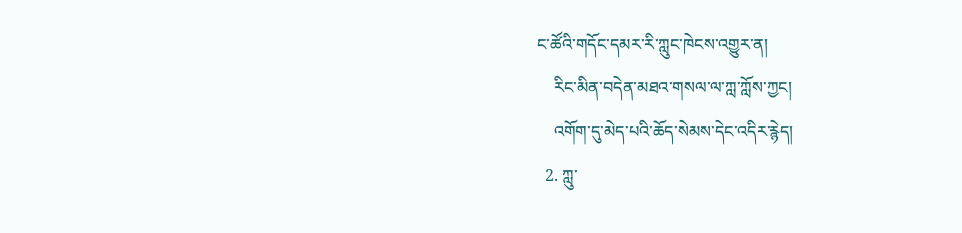ང་ཚོའི་གདོང་དམར་རི་ཀླུང་ཁེངས་འགྱུར་ན།
    རིང་མིན་བདེན་མཐའ་གསལ་ལ་ཀླ་ཀློས་ཀྱང།
    འགོག་དུ་མེད་པའི་ཆོད་སེམས་དེང་འདིར་རྙེད།
  2. ཀླུ་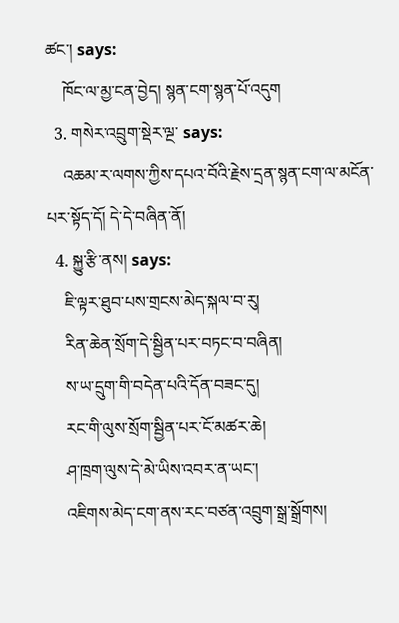ཚང་། says:
    ཁོང་ལ་མྱ་ངན་བྱེད། སྙན་ངག་སྙན་པོ་འདུག
  3. གསེར་འབྲུག་སྡེར་ལྔ་ says:
    འཆམ་ར་ལགས་ཀྱིས་དཔའ་བོའི་རྗེས་དྲན་སྙན་ངག་ལ་མངོན་པར་སྟོད་དོ། དེ་དེ་བཞིན་ནོ།
  4. སྐྱུ་རྩི་ནས། says:
    ཇི་ལྟར་ཐུབ་པས་གྲངས་མེད་སྐལ་བ་རུ།
    རིན་ཆེན་སྲོག་དེ་སྦྱིན་པར་བཏང་བ་བཞིན།
    ས་ཡ་དྲུག་གི་བདེན་པའི་དོན་བཟང་དུ།
    རང་གི་ལུས་སྲོག་སྦྱིན་པར་ངོ་མཚར་ཆེ།
    ཤ་ཁྲག་ལུས་དེ་མེ་ཡིས་འབར་ན་ཡང་།
    འཇིགས་མེད་ངག་ནས་རང་བཙན་འབྲུག་སྒྲ་སྒྲོགས།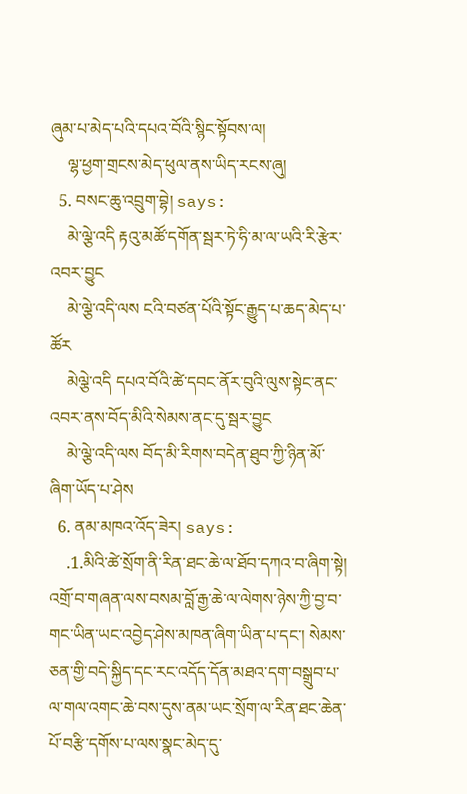ཞུམ་པ་མེད་པའི་དཔའ་བོའི་སྙིང་སྟོབས་ལ།
    ལྷ་ཕྱག་གྲངས་མེད་ཕུལ་ནས་ཡིད་རངས་ཞུ།
  5. བསང་ཆུ་འབྲུག་བྷེ། says:
    མེ་ལྕེ་འདི རྟའུ་མཚོ་དགོན་སྦར་ཏེ་ཧི་མ་ལ་ཡའི་རི་རྩེར་འབར་བྱུང
    མེ་ལྕེ་འདི་ལས ངའི་བཙན་པོའི་སྟོང་རྒྱུད་པ་ཆད་མེད་པ་ཚོར
    མེལྕེ་འདི དཔའ་བོའི་ཚེ་དབང་ནོར་བུའི་ལུས་སྟེང་ནང་འབར་ནས་བོད་མིའི་སེམས་ནང་དུ་སྦར་བྱུང
    མེ་ལྕེ་འདི་ལས བོད་མི་རིགས་བདེན་ཐུབ་ཀྱི་ཉིན་མོ་ཞིག་ཡོད་པ་ཤེས
  6. ནམ་མཁའ་འོད་ཟེར། says:
    .1.མིའི་ཚེ་སྲོག་ནི་རིན་ཐང་ཆེ་ལ་ཐོབ་དཀའ་བ་ཞིག་སྟེ། འགྲོ་བ་གཞན་ལས་བསམ་བློ་རྒྱ་ཆེ་ལ་ལེགས་ཉེས་ཀྱི་བྱ་བ་གང་ཡིན་ཡང་འབྱེད་ཤེས་མཁན་ཞིག་ཡིན་པ་དང་། སེམས་ཅན་གྱི་བདེ་སྐྱིད་དང་རང་འདོད་དོན་མཐའ་དག་བསྒྲུབ་པ་ལ་གལ་འགང་ཆེ་བས་དུས་ནམ་ཡང་སྲོག་ལ་རིན་ཐང་ཆེན་པོ་བརྩི་དགོས་པ་ལས་སྣང་མེད་དུ་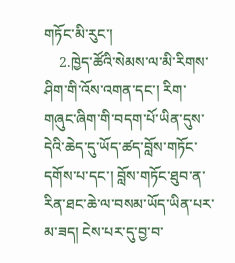གཏོང་མི་རུང་།
    2.ཁྱེད་ཚོའི་སེམས་ལ་མི་རིགས་ཤིག་གི་འོས་འགན་དང་། རིག་གཞུང་ཞིག་གི་བདག་པོ་ཡིན་དུས་དེའི་ཆེད་དུ་ཡོད་ཚད་བློས་གཏོང་དགོས་པ་དང་། བློས་གཏོང་ཐུབ་ན་རིན་ཐང་ཆེ་ལ་བསམ་ཡོད་ཡིན་པར་མ་ཟད། ངེས་པར་དུ་བྱ་བ་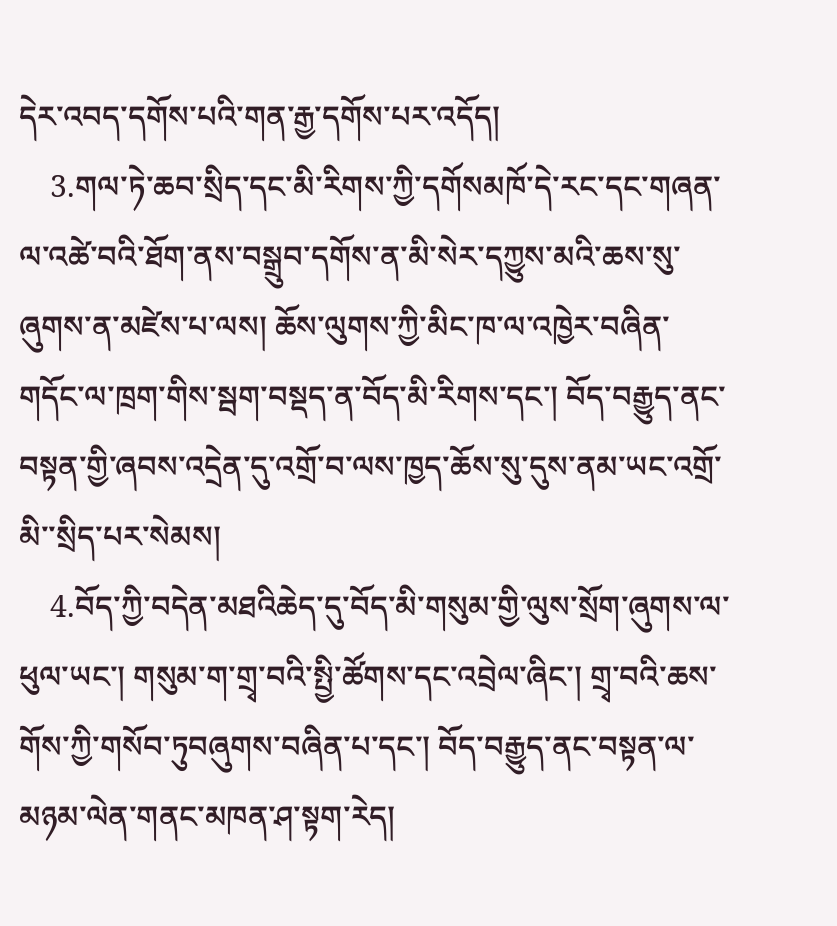དེར་འབད་དགོས་པའི་གན་རྒྱ་དགོས་པར་འདོད།
    3.གལ་ཏེ་ཆབ་སྲིད་དང་མི་རིགས་ཀྱི་དགོསམཁོ་དེ་རང་དང་གཞན་ལ་འཚེ་བའི་ཐོག་ནས་བསྒྲུབ་དགོས་ན་མི་སེར་དཀྱུས་མའི་ཆས་སུ་ཞུགས་ན་མཛེས་པ་ལས། ཆོས་ལུགས་ཀྱི་མིང་ཁ་ལ་འཁྱེར་བཞིན་གདོང་ལ་ཁྲག་གིས་སྦག་བསྡད་ན་བོད་མི་རིགས་དང་། བོད་བརྒྱུད་ནང་བསྟན་གྱི་ཞབས་འདྲེན་དུ་འགྲོ་བ་ལས་ཁྱད་ཆོས་སུ་དུས་ནམ་ཡང་འགྲོ་མི་་སྲིད་པར་སེམས།
    4.བོད་ཀྱི་བདེན་མཐའིཆེད་དུ་བོད་མི་གསུམ་གྱི་ལུས་སྲོག་ཞུགས་ལ་ཕུལ་ཡང་། གསུམ་ག་གྲྭ་བའི་སྤྱི་ཚོགས་དང་འབྲེལ་ཞིང་། གྲྭ་བའི་ཆས་གོས་ཀྱི་གསོབ་ཏུབཞུགས་བཞིན་པ་དང་། བོད་བརྒྱུད་ནང་བསྟན་ལ་མཉམ་ལེན་གནང་མཁན་ཤ་སྟག་རེད།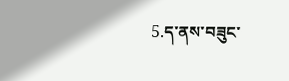5.ད་ནས་བཟུང་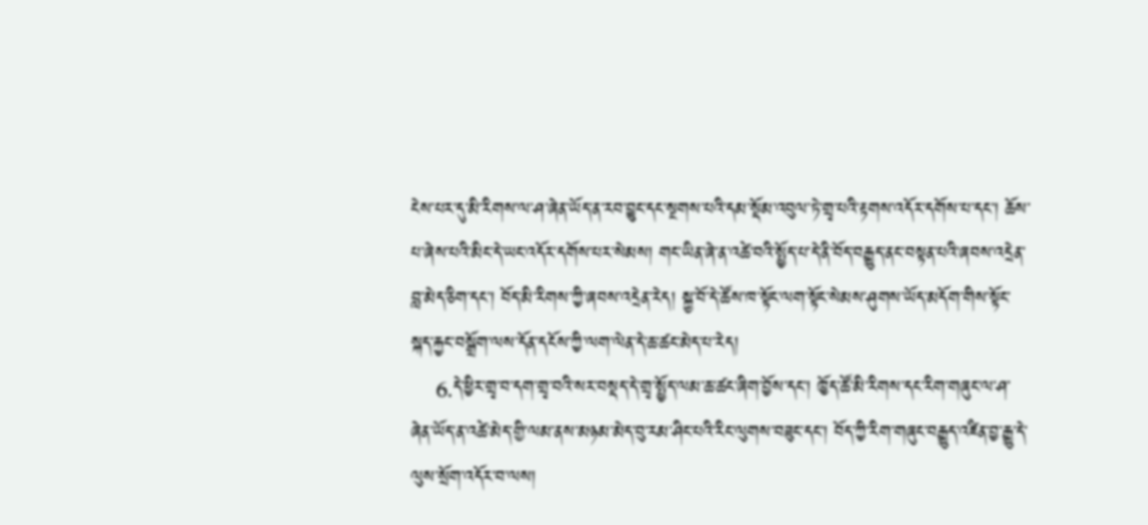ངེས་པར་དུ་མི་རིགས་ལ་ཤ་ཞེན་ཡོད་ན་རབ་བྱུང་དང་སྔགས་པའི་དམ་སྡོམ་འབུལ་ཏེ་གྲྭ་པའི་རྟགས་འདོར་དགོས་པ་དང་། ཆོས་པ་ཞེས་པའི་མིང་དེ་ཡང་འདོར་དགོས་པར་སེམས། གང་ཡིན་ཞེ་ན་འཚེ་བའི་སྤྱོད་པ་དེ་ནི་བོད་བརྒྱུད་ནང་བསྟན་པའི་ཞབས་འདྲེན་བླ་མེད་ཅིག་དང་། བོད་མི་རིགས་ཀྱི་ཞབས་འདྲེན་རེད། སྐྱ་བོ་དེ་ཚོས་ཁ་སྟོང་ལག་སྟོང་སེམས་ཤུགས་ཡོད་མདོག་གིས་སྟོང་སྐད་རྐྱང་བསྒྲོག་ལས་དོན་དངོས་ཀྱི་ལག་ལེན་དེ་ཆ་ཚང་མེད་པ་རེད།
    6.དེ་ཕྱིར་གྲྭ་བ་དག་གྲྭ་བའི་སར་བསྡད་དེ་གྲྭ་སྤྱོད་ལམ་ཆ་ཚང་ཞིག་བྱོས་དང་། ཁྱོད་ཚོ་མི་རིགས་དང་རིག་གཞུང་ལ་ཤ་ཞེན་ཡོད་ན་འཚེ་མེད་གྱི་ལམ་ནས་མཉམ་མེད་བུ་རམ་ཤིང་པའི་རིང་ལུགས་བཟུང་དང་། བོད་ཀྱི་རིག་གཞུང་བརྒྱུད་འཛིན་བྱ་རྒྱུ་དེ་ལུས་སྲོག་འདོར་བ་ལས།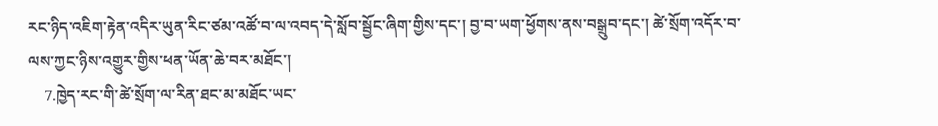རང་ཉིད་འཇིག་རྟེན་འདིར་ཡུན་རིང་ཙམ་འཚོ་བ་ལ་འབད་དེ་སློབ་སྦྱོང་ཞིག་གྱིས་དང་། བྱ་བ་ཡག་ཕྱོགས་ནས་བསྒྲུབ་དང་། ཚེ་སྲོག་འདོར་བ་ལས་ཀྱང་ཉིས་འགྱུར་གྱིས་ཕན་ཡོན་ཆེ་བར་མཐོང་།
    7.ཁྱེད་རང་གི་ཚེ་སྲོག་ལ་རིན་ཐང་མ་མཐོང་ཡང་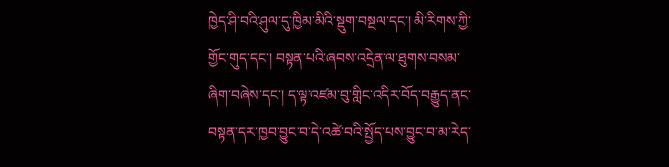ཁྱེད་ཤི་བའི་ཤུལ་དུ་ཁྱིམ་མིའི་སྡུག་བསྔལ་དང་། མི་རིགས་ཀྱི་གྱོང་གུད་དང་། བསྟན་པའི་ཞབས་འདྲེན་ལ་ཐུགས་བསམ་ཞིག་བཞེས་དང་། ད་ལྟ་འཛམ་བུ་གླིང་འདིར་བོད་བརྒྱུད་ནང་བསྟན་དར་ཁྱབ་བྱུང་བ་དེ་འཚེ་བའི་སྤྱོད་པས་བྱུང་བ་མ་རེད་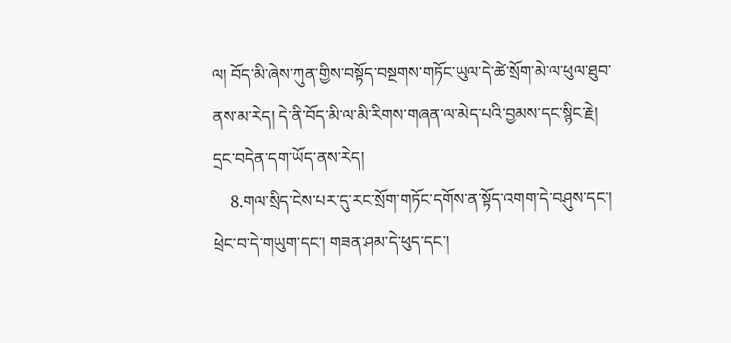ལ། བོད་མི་ཞེས་ཀུན་གྱིས་བསྟོད་བསྔགས་གཏོང་ཡུལ་དེ་ཚེ་སྲོག་མེ་ལ་ཕུལ་ཐུབ་ནས་མ་རེད། དེ་ནི་བོད་མི་ལ་མི་རིགས་གཞན་ལ་མེད་པའི་བྱམས་དང་སྙིང་རྗེ། དྲང་བདེན་དག་ཡོད་ནས་རེད།
    8.གལ་སྲིད་ངེས་པར་དུ་རང་སྲོག་གཏོང་དགོས་ན་སྟོད་འགག་དེ་བཤུས་དང་། ཕྲེང་བ་དེ་གཡུག་དང་། གཟན་ཤམ་དེ་ཕུད་དང་།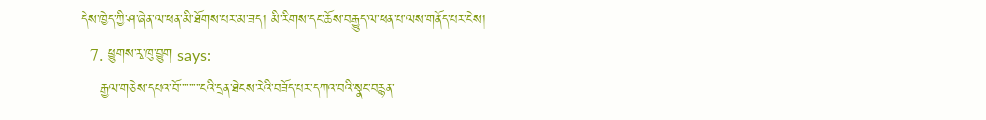དེས་ཁྱེད་ཀྱི་ཤ་ཞེན་ལ་ཕན་མི་ཐོགས་པར་མ་ཟད། མི་རིགས་དང་ཆོས་བརྒྱུད་ལ་ཕན་པ་ལས་གནོད་པར་ངེས།
  7. ཕྱུགས་རྭ་ཁུ་བྱུག says:
    རྒྱལ་གཅེས་དཔའ་བོ་་་་་་་་་ངའི་དྲན་ཐེངས་རེའི་བཟོད་པར་དཀའ་བའི་སྣང་བརྙན་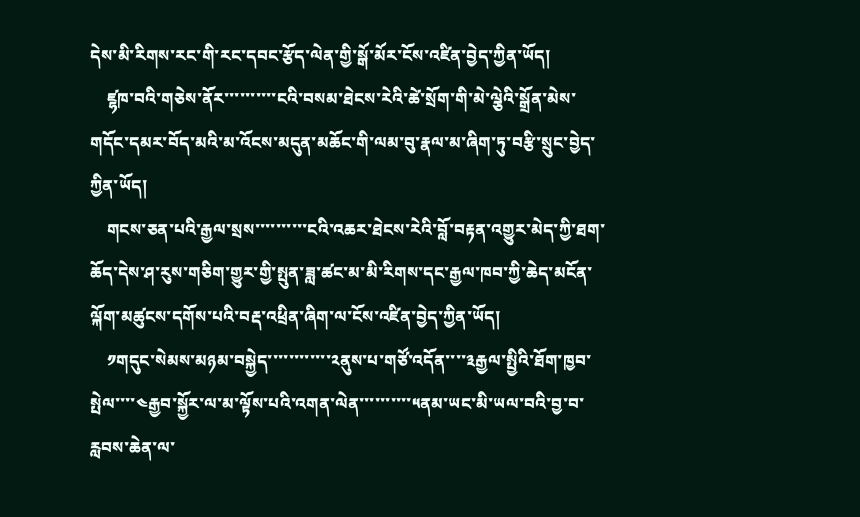དེས་མི་རིགས་རང་གི་རང་དབང་རྩོད་ལེན་གྱི་སྒོ་མོར་ངོས་འཛིན་བྱེད་ཀྱིན་ཡོད།
    ཛྷཁ་བའི་གཅེས་ནོར་་་་་་་་་་ངའི་བསམ་ཐེངས་རེའི་ཚེ་སྲོག་གི་མེ་ལྕེའི་སྒྲོན་མེས་གདོང་དམར་བོད་མའི་མ་འོངས་མདུན་མཆོང་གི་ལམ་བུ་རྣལ་མ་ཞིག་ཏུ་བརྩི་སྲུང་བྱེད་ཀྱིན་ཡོད།
    གངས་ཅན་པའི་རྒྱལ་སྲས་་་་་་་་་་ངའི་འཆར་ཐེངས་རེའི་བློ་བརྟན་འགྱུར་མེད་ཀྱི་ཐག་ཆོད་དེས་ཤ་རུས་གཅིག་གྱུར་གྱི་སྤུན་ཟླ་ཚང་མ་མི་རིགས་དང་རྒྱལ་ཁབ་ཀྱི་ཆེད་མངོན་ལྐོག་མཚུངས་དགོས་པའི་བརྡ་འཕྲིན་ཞིག་ལ་ངོས་འཛིན་བྱེད་ཀྱིན་ཡོད།
    ༡གདུང་སེམས་མཉམ་བསྐྱེད་་་་་་་་་་་་༢ནུས་པ་གཙོ་འདོན་་་་༣རྒྱལ་སྤྱིའི་ཐོག་ཁྱབ་སྤེལ་་་་༤རྒྱབ་སྐྱོར་ལ་མ་ལྟོས་པའི་འགན་ལེན་་་་་་་་་་༥ནམ་ཡང་མི་ཡལ་བའི་བྱ་བ་རླབས་ཆེན་ལ་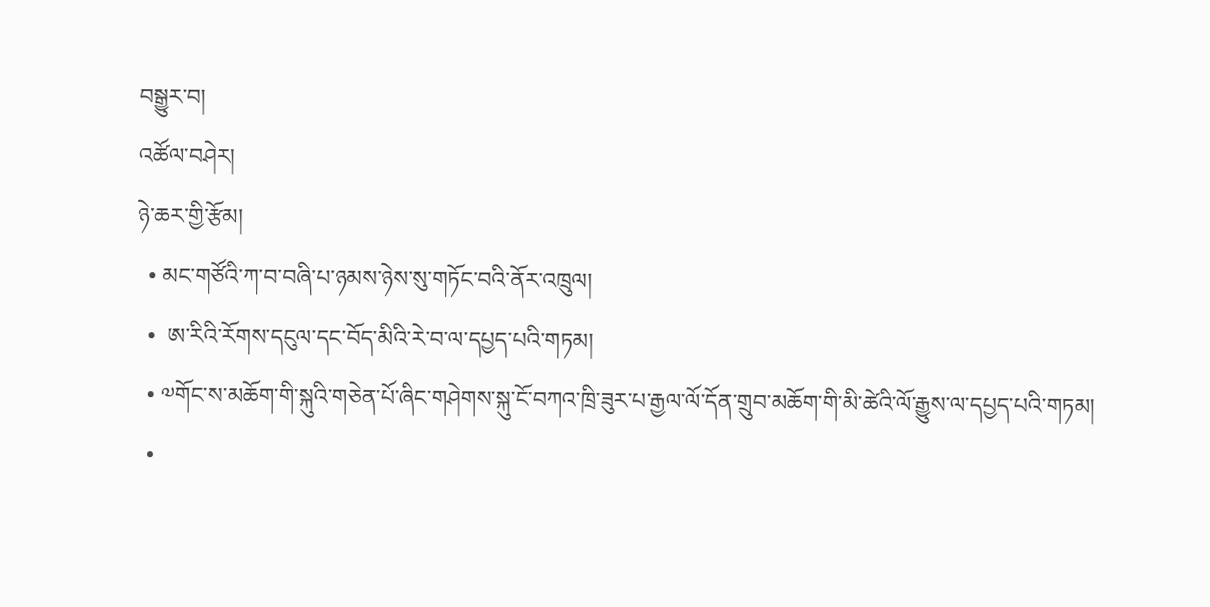བསྒྱུར་བ།
འཚོལ་བཤེར།
ཉེ་ཆར་གྱི་རྩོམ།
  • མང་གཙོའི་ཀ་བ་བཞི་པ་ཉམས་ཉེས་སུ་གཏོང་བའི་ནོར་འཁྲུལ།
  •  ཨ་རིའི་རོགས་དངུལ་དང་བོད་མིའི་རེ་བ་ལ་དཔྱད་པའི་གཏམ།
  • ༧གོང་ས་མཆོག་གི་སྐུའི་གཅེན་པོ་ཞིང་གཤེགས་སྐུ་ངོ་བཀའ་ཁྲི་ཟུར་པ་རྒྱལ་ལོ་དོན་གྲུབ་མཆོག་གི་མི་ཚེའི་ལོ་རྒྱུས་ལ་དཔྱད་པའི་གཏམ།
  •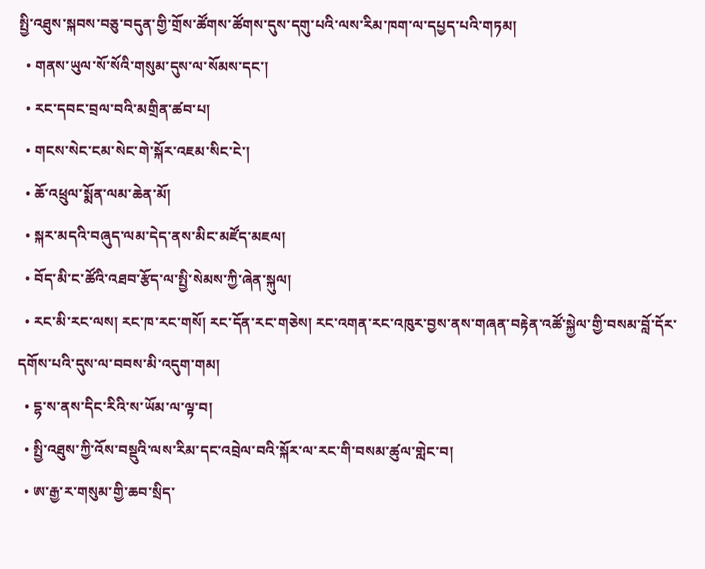སྤྱི་འཐུས་སྐབས་བཅུ་བདུན་གྱི་གྲོས་ཚོགས་ཚོགས་དུས་དགུ་པའི་ལས་རིམ་ཁག་ལ་དཔྱད་པའི་གཏམ།
  • གནས་ཡུལ་སོ་སོའི་གསུམ་དུས་ལ་སོམས་དང་།
  • རང་དབང་བྲལ་བའི་མགྲིན་ཚབ་པ།
  • གངས་སེང་ངམ་སེང་གེ་སྐོར་འཇམ་སིང་ངེ་།
  • ཆོ་འཕྲུལ་སྨོན་ལམ་ཆེན་མོ།
  • སྐར་མདའི་བཞུད་ལམ་དེད་ནས་མིང་མཛོད་མཇལ།
  • བོད་མི་ང་ཚོའི་འཐབ་རྩོད་ལ་སྤྱི་སེམས་ཀྱི་ཞེན་སྐུལ།
  • རང་མི་རང་ལས། རང་ཁ་རང་གསོ། རང་དོན་རང་གཅེས། རང་འགན་རང་འཁུར་བྱས་ནས་གཞན་བརྟེན་འཚོ་སྐྱེལ་གྱི་བསམ་བློ་དོར་དགོས་པའི་དུས་ལ་བབས་མི་འདུག་གམ།
  • དྷ་ས་ནས་དིང་རིའི་ས་ཡོམ་ལ་ལྟ་བ།
  • སྤྱི་འཐུས་ཀྱི་འོས་བསྡུའི་ལས་རིམ་དང་འབྲེལ་བའི་སྐོར་ལ་རང་གི་བསམ་ཚུལ་གླེང་བ།
  • ཨ་རྒྱ་ར་གསུམ་གྱི་ཆབ་སྲིད་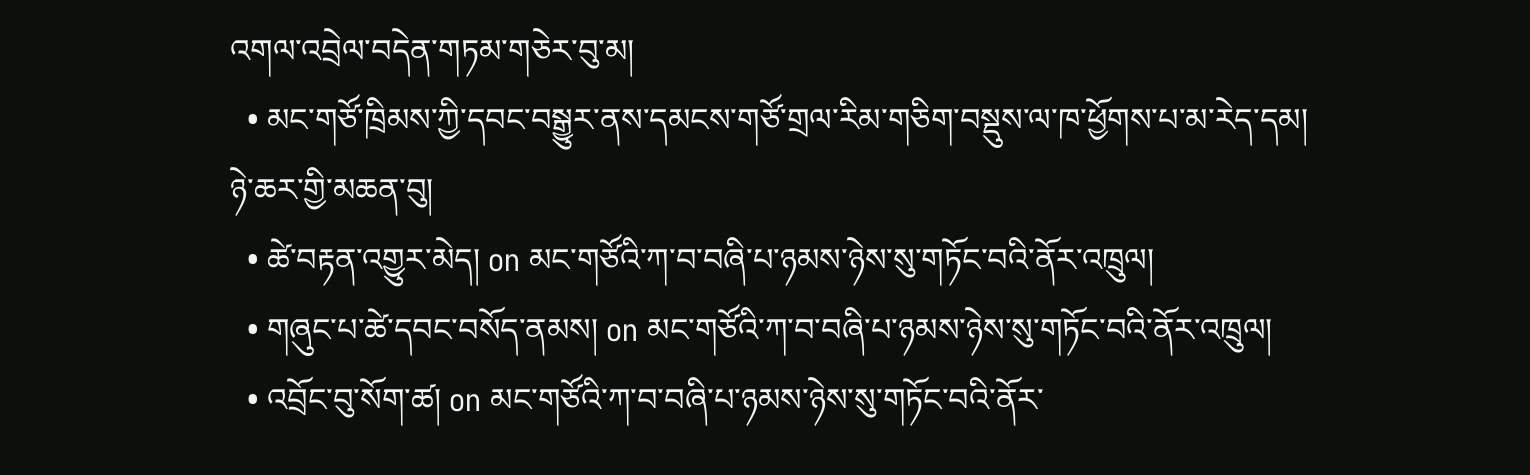འགལ་འབྲེལ་བདེན་གཏམ་གཅེར་བུ་མ།
  • མང་གཙོ་ཁྲིམས་ཀྱི་དབང་བསྒྱུར་ནས་དམངས་གཙོ་གྲལ་རིམ་གཅིག་བསྡུས་ལ་ཁ་ཕྱོགས་པ་མ་རེད་དམ།
ཉེ་ཆར་གྱི་མཆན་བུ།
  • ཚེ་བརྟན་འགྱུར་མེད། on མང་གཙོའི་ཀ་བ་བཞི་པ་ཉམས་ཉེས་སུ་གཏོང་བའི་ནོར་འཁྲུལ།
  • གཞུང་པ་ཚེ་དབང་བསོད་ནམས། on མང་གཙོའི་ཀ་བ་བཞི་པ་ཉམས་ཉེས་སུ་གཏོང་བའི་ནོར་འཁྲུལ།
  • འབྲོང་བུ་སོག་ཚ། on མང་གཙོའི་ཀ་བ་བཞི་པ་ཉམས་ཉེས་སུ་གཏོང་བའི་ནོར་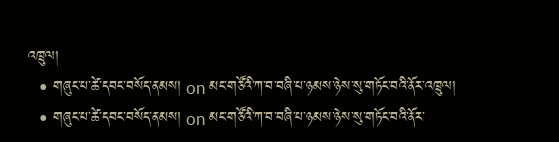འཁྲུལ།
  • གཞུང་པ་ཚེ་དབང་བསོད་ནམས། on མང་གཙོའི་ཀ་བ་བཞི་པ་ཉམས་ཉེས་སུ་གཏོང་བའི་ནོར་འཁྲུལ།
  • གཞུང་པ་ཚེ་དབང་བསོད་ནམས། on མང་གཙོའི་ཀ་བ་བཞི་པ་ཉམས་ཉེས་སུ་གཏོང་བའི་ནོར་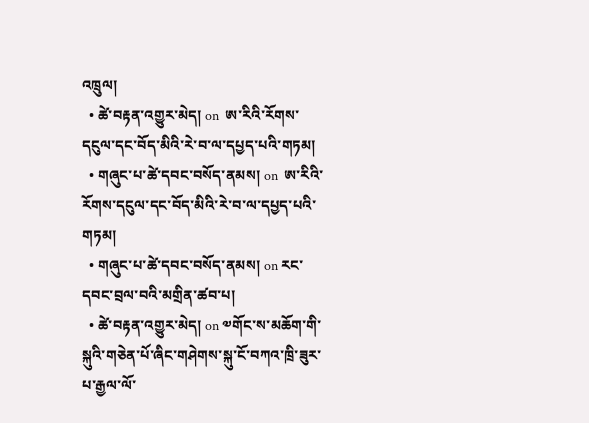འཁྲུལ།
  • ཚེ་བརྟན་འགྱུར་མེད། on  ཨ་རིའི་རོགས་དངུལ་དང་བོད་མིའི་རེ་བ་ལ་དཔྱད་པའི་གཏམ།
  • གཞུང་པ་ཚེ་དབང་བསོད་ནམས། on  ཨ་རིའི་རོགས་དངུལ་དང་བོད་མིའི་རེ་བ་ལ་དཔྱད་པའི་གཏམ།
  • གཞུང་པ་ཚེ་དབང་བསོད་ནམས། on རང་དབང་བྲལ་བའི་མགྲིན་ཚབ་པ།
  • ཚེ་བརྟན་འགྱུར་མེད། on ༧གོང་ས་མཆོག་གི་སྐུའི་གཅེན་པོ་ཞིང་གཤེགས་སྐུ་ངོ་བཀའ་ཁྲི་ཟུར་པ་རྒྱལ་ལོ་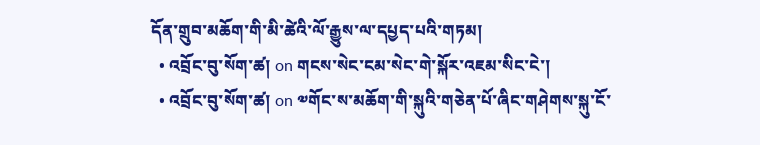དོན་གྲུབ་མཆོག་གི་མི་ཚེའི་ལོ་རྒྱུས་ལ་དཔྱད་པའི་གཏམ།
  • འབྲོང་བུ་སོག་ཚ། on གངས་སེང་ངམ་སེང་གེ་སྐོར་འཇམ་སིང་ངེ་།
  • འབྲོང་བུ་སོག་ཚ། on ༧གོང་ས་མཆོག་གི་སྐུའི་གཅེན་པོ་ཞིང་གཤེགས་སྐུ་ངོ་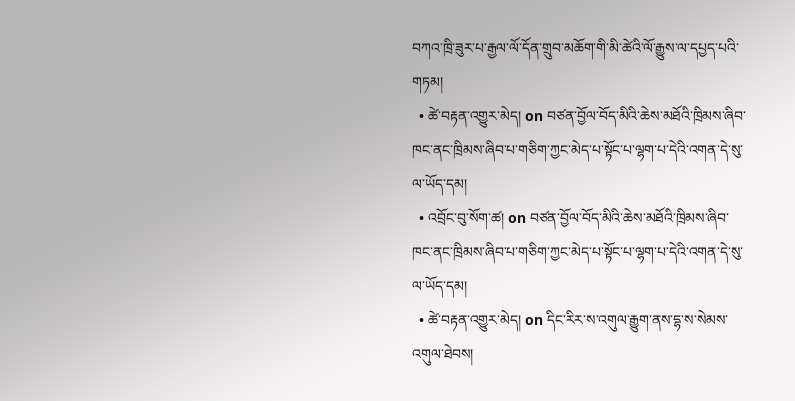བཀའ་ཁྲི་ཟུར་པ་རྒྱལ་ལོ་དོན་གྲུབ་མཆོག་གི་མི་ཚེའི་ལོ་རྒྱུས་ལ་དཔྱད་པའི་གཏམ།
  • ཚེ་བརྟན་འགྱུར་མེད། on བཙན་བྱོལ་བོད་མིའི་ཆེས་མཐོའི་ཁྲིམས་ཞིབ་ཁང་ནང་ཁྲིམས་ཞིབ་པ་གཅིག་ཀྱང་མེད་པ་སྟོང་པ་ལྷག་པ་དེའི་འགན་དེ་སུ་ལ་ཡོད་དམ།
  • འབྲོང་བུ་སོག་ཚ། on བཙན་བྱོལ་བོད་མིའི་ཆེས་མཐོའི་ཁྲིམས་ཞིབ་ཁང་ནང་ཁྲིམས་ཞིབ་པ་གཅིག་ཀྱང་མེད་པ་སྟོང་པ་ལྷག་པ་དེའི་འགན་དེ་སུ་ལ་ཡོད་དམ།
  • ཚེ་བརྟན་འགྱུར་མེད། on དིང་རིར་ས་འགུལ་རྒྱུག་ནས་དྷ་ས་སེམས་འགུལ་ཐེབས།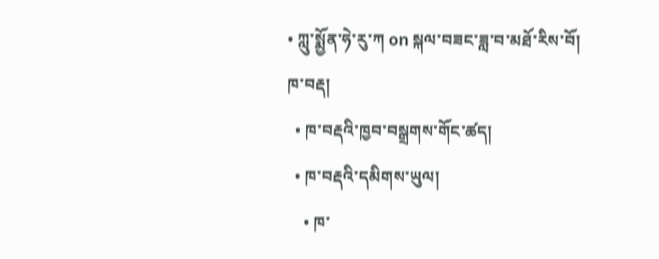• ཀླུ་སྨྱོན་ཧེ་རུ་ཀ on སྐལ་བཟང་ཟླ་བ་མཐོ་རིས་བོ།
ཁ་བརྡ།
  • ཁ་བརྡའི་ཁྱབ་བསྒྲགས་གོང་ཚད།
  • ཁ་བརྡའི་དམིགས་ཡུལ།
    • ཁ་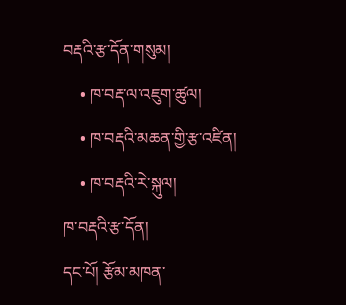བརྡའི་རྩ་དོན་གསུམ།
    • ཁ་བརྡ་ལ་འཇུག་ཚུལ།
    • ཁ་བརྡའི་མཆན་གྱི་རྩ་འཛིན།
    • ཁ་བརྡའི་རེ་སྐུལ།
ཁ་བརྡའི་རྩ་དོན།
དང་པོ། རྩོམ་མཁན་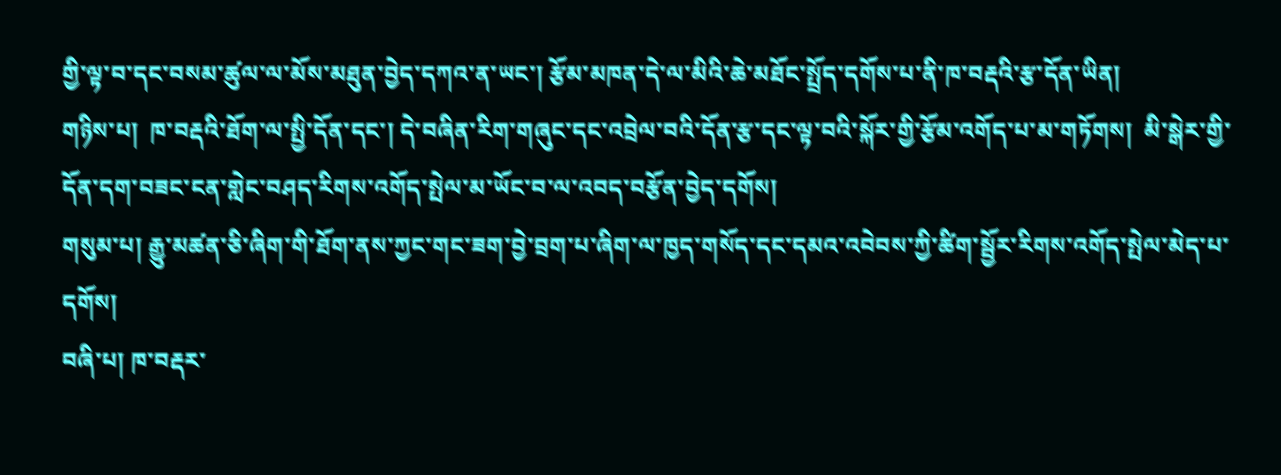གྱི་ལྟ་བ་དང་བསམ་ཚུལ་ལ་མོས་མཐུན་བྱེད་དཀའ་ན་ཡང་། རྩོམ་མཁན་དེ་ལ་མིའི་ཆེ་མཐོང་སྤྲོད་དགོས་པ་ནི་ཁ་བརྡའི་རྩ་དོན་ཡིན།
གཉིས་པ།  ཁ་བརྡའི་ཐོག་ལ་སྤྱི་དོན་དང་། དེ་བཞིན་རིག་གཞུང་དང་འབྲེལ་བའི་དོན་རྩ་དང་ལྟ་བའི་སྐོར་གྱི་རྩོམ་འགོད་པ་མ་གཏོགས།  མི་སྒེར་གྱི་དོན་དག་བཟང་ངན་གླེང་བཤད་རིགས་འགོད་སྤེལ་མ་ཡོང་བ་ལ་འབད་བརྩོན་བྱེད་དགོས།
གསུམ་པ། རྒྱུ་མཚན་ཅི་ཞིག་གི་ཐོག་ནས་ཀྱང་གང་ཟག་བྱེ་བྲག་པ་ཞིག་ལ་ཁྱད་གསོད་དང་དམའ་འབེབས་ཀྱི་ཚིག་སྦྱོར་རིགས་འགོད་སྤེལ་མེད་པ་དགོས།
བཞི་པ། ཁ་བརྡར་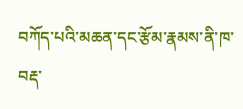བཀོད་པའི་མཆན་དང་རྩོམ་རྣམས་ནི་ཁ་བརྡ་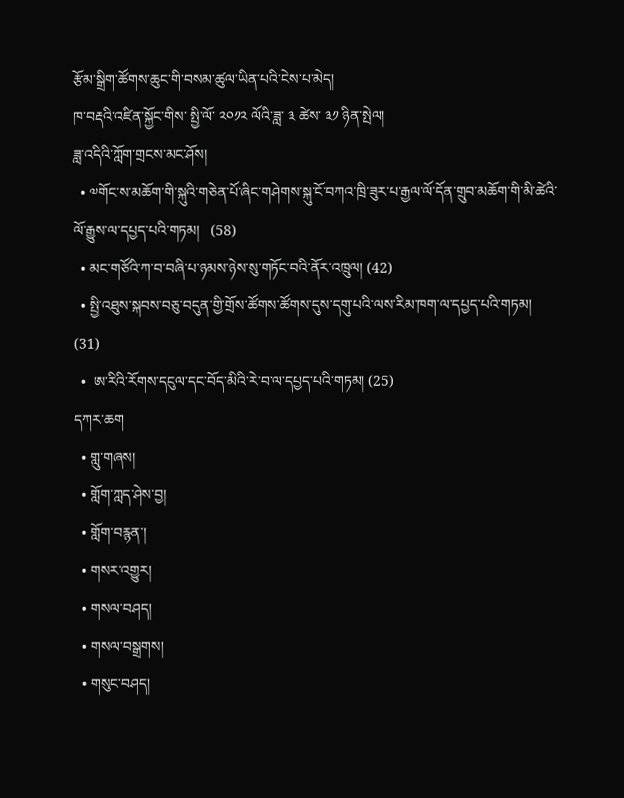རྩོམ་སྒྲིག་ཚོགས་ཆུང་གི་བསམ་ཚུལ་ཡིན་པའི་ངེས་པ་མེད།
ཁ་བརྡའི་འཛིན་སྐྱོང་གིས་ སྤྱི་ལོ་ ༢༠༡༢ ལོའི་ཟླ་ ༣ ཚེས་ ༣༡ ཉིན་སྤེལ།
ཟླ་འདིའི་ཀློག་གྲངས་མང་ཤོས།
  • ༧གོང་ས་མཆོག་གི་སྐུའི་གཅེན་པོ་ཞིང་གཤེགས་སྐུ་ངོ་བཀའ་ཁྲི་ཟུར་པ་རྒྱལ་ལོ་དོན་གྲུབ་མཆོག་གི་མི་ཚེའི་ལོ་རྒྱུས་ལ་དཔྱད་པའི་གཏམ།   (58)
  • མང་གཙོའི་ཀ་བ་བཞི་པ་ཉམས་ཉེས་སུ་གཏོང་བའི་ནོར་འཁྲུལ། (42)
  • སྤྱི་འཐུས་སྐབས་བཅུ་བདུན་གྱི་གྲོས་ཚོགས་ཚོགས་དུས་དགུ་པའི་ལས་རིམ་ཁག་ལ་དཔྱད་པའི་གཏམ།   (31)
  •  ཨ་རིའི་རོགས་དངུལ་དང་བོད་མིའི་རེ་བ་ལ་དཔྱད་པའི་གཏམ། (25)
དཀར་ཆག
  • གླུ་གཞས།
  • གློག་ཀླད་ཤེས་བྱ།
  • གློག་བརྙན་།
  • གསར་འགྱུར།
  • གསལ་བཤད།
  • གསལ་བསྒྲགས།
  • གསུང་བཤད།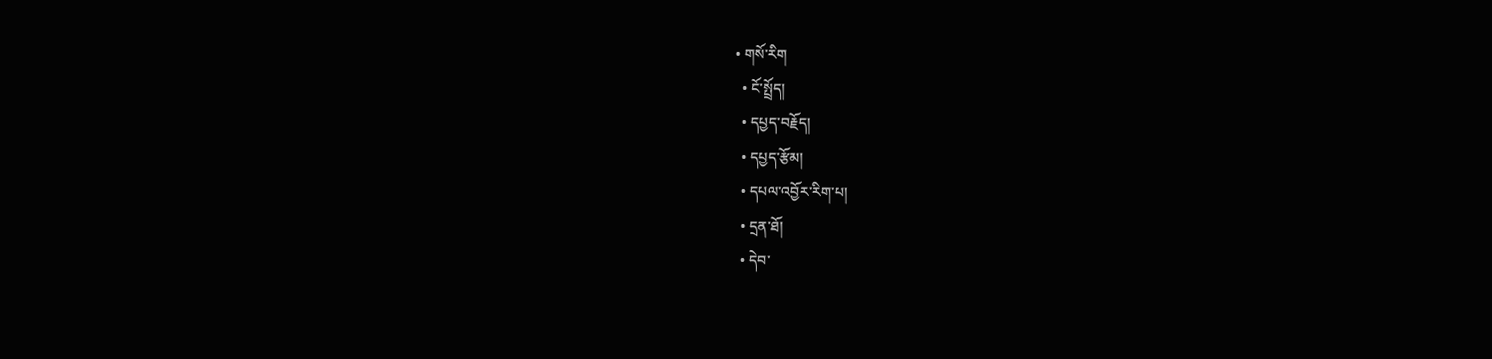• གསོ་རིག
  • ངོ་སྤྲོད།
  • དཔྱད་བརྗོད།
  • དཔྱད་རྩོམ།
  • དཔལ་འབྱོར་རིག་པ།
  • དྲན་ཐོ།
  • དེབ་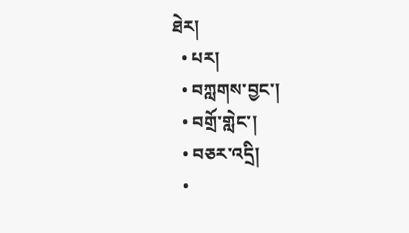ཐེར།
  • པར།
  • བཀླགས་བྱང་།
  • བགྲོ་གླེང་།
  • བཅར་འདྲི།
  •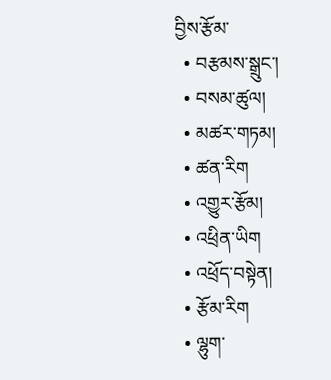བྱིས་རྩོམ་
  • བརྩམས་སྒྲུང་།
  • བསམ་ཚུལ།
  • མཚར་གཏམ།
  • ཚན་རིག
  • འགྱུར་རྩོམ།
  • འཕྲིན་ཡིག
  • འཕྲོད་བསྟེན།
  • རྩོམ་རིག
  • ལྷུག་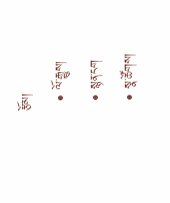རྩོམ།
  • ལོ་རྒྱུས།
  • སྙན་ངག
  • སྣ་ཚོགས།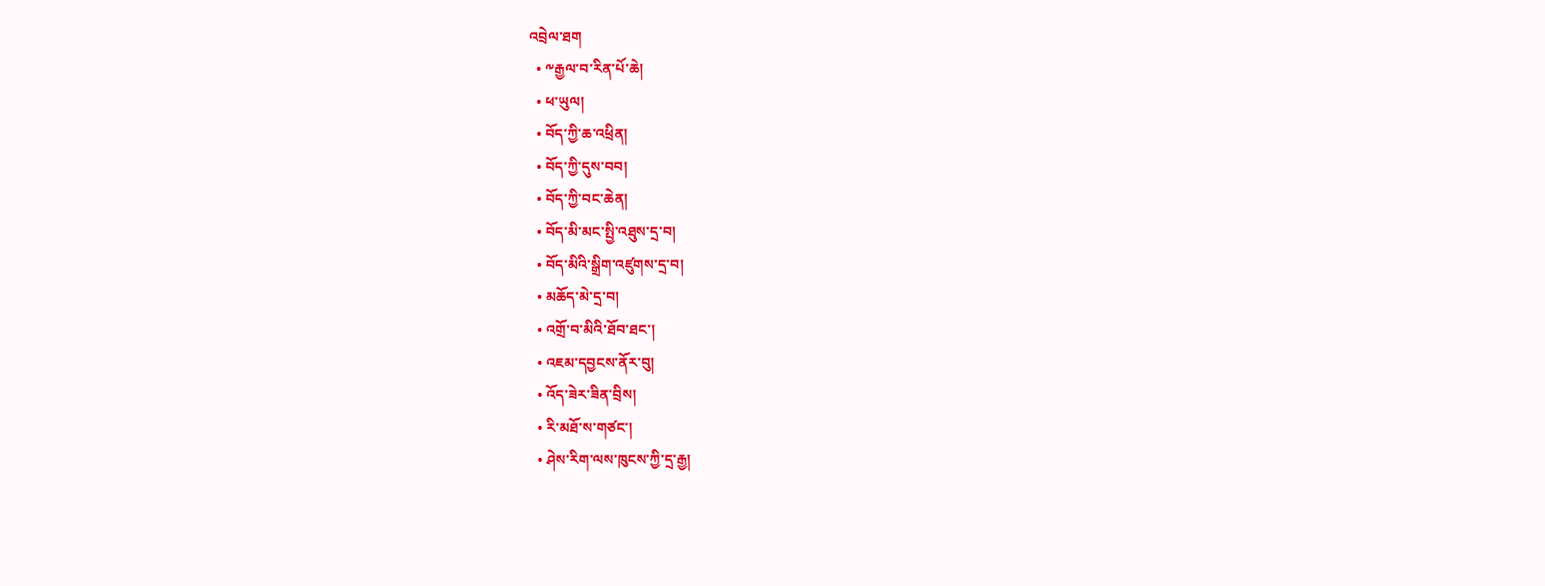འབྲེལ་ཐག
  • ༸རྒྱལ་བ་རིན་པོ་ཆེ།
  • ཕ་ཡུལ།
  • བོད་ཀྱི་ཆ་འཕྲིན།
  • བོད་ཀྱི་དུས་བབ།
  • བོད་ཀྱི་བང་ཆེན།
  • བོད་མི་མང་སྤྱི་འཐུས་དྲ་བ།
  • བོད་མིའི་སྒྲིག་འཛུགས་དྲ་བ།
  • མཆོད་མེ་དྲ་བ།
  • འགྲོ་བ་མིའི་ཐོབ་ཐང་།
  • འཇམ་དབྱངས་ནོར་བུ།
  • འོད་ཟེར་ཟིན་བྲིས།
  • རི་མཐོ་ས་གཙང་།
  • ཤེས་རིག་ལས་ཁུངས་ཀྱི་དྲ་རྒྱ།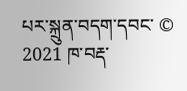པར་སྐྲུན་བདག་དབང་ © 2021 ཁ་བརྡ་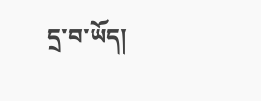དྲ་བ་ཡོད།